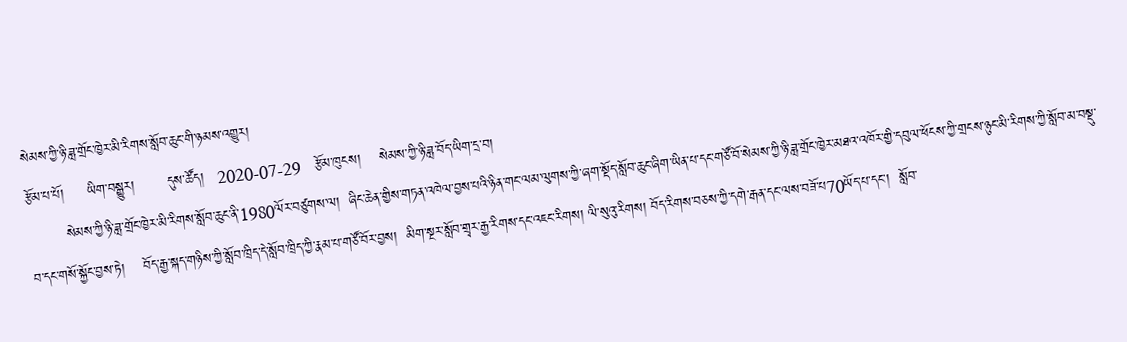སེམས་ཀྱི་ཉི་ཟླ་གྲོང་ཁྱེར་མི་རིགས་སློབ་ཆུང་གི་ཉམས་འགྱུར།
རྩོམ་པ་པོ།     ཡིག་བསྒྱུར།       དུས་ཚོད།   2020-07-29   རྩོམ་ཁུངས།    སེམས་ཀྱི་ཉི་ཟླ་བོད་ཡིག་དྲ་བ།
        སེམས་ཀྱི་ཉི་ཟླ་གྲོང་ཁྱེར་མི་རིགས་སློབ་ཆུང་ནི་1980ལོར་བཙུགས་ལ།  ཞིང་ཆེན་གྱིས་གཏན་འཁེལ་བྱས་པའི་ཉིན་གང་ལམ་ལུགས་ཀྱི་ཞག་སྡོད་སློབ་ཆུང་ཞིག་ཡིན་པ་དང་གཙོ་བོ་སེམས་ཀྱི་ཉི་ཟླ་གྲོང་ཁྱེར་མཐའ་འཁོར་གྱི་དབུལ་ཕོངས་ཀྱི་གྲངས་ཉུང་མི་རིགས་ཀྱི་སློབ་མ་བསྡུ་བ་དང་གསོ་སྐྱོང་བྱས་ཏེ།    བོད་རྒྱ་སྐད་གཉིས་ཀྱི་སློབ་ཁྲིད་དེ་སློབ་ཁྲིད་ཀྱི་རྣམ་པ་གཙོ་བོར་བྱས།  མིག་སྔར་སློབ་གྲྭར་རྒྱ་རིགས་དང་འཇང་རིགས། ལི་སུའུ་རིགས། བོད་རིགས་བཅས་ཀྱི་དགེ་རྒན་དང་ལས་བཟོ་པ70ཡོད་པ་དང་།  སློབ་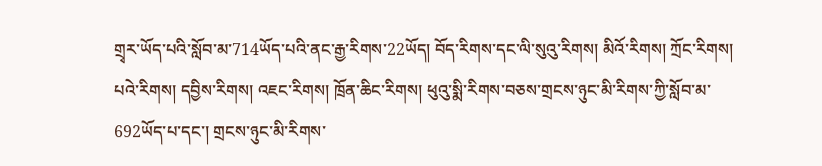གྲྭར་ཡོད་པའི་སློབ་མ་714ཡོད་པའི་ནང་རྒྱ་རིགས་22ཡོད། བོད་རིགས་དང་ལི་སུའུ་རིགས། མིའོ་རིགས། ཀྲོང་རིགས། པའེ་རིགས། དབྱིས་རིགས། འཇང་རིགས། ཁྲོན་ཆིང་རིགས། ཕུའུ་སྨི་རིགས་བཅས་གྲངས་ཉུང་མི་རིགས་ཀྱི་སློབ་མ་692ཡོད་པ་དང་། གྲངས་ཉུང་མི་རིགས་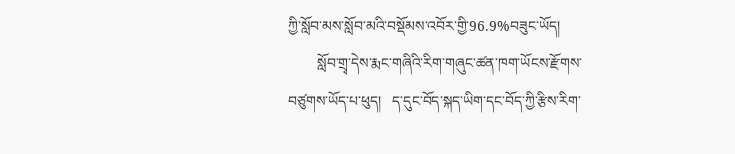ཀྱི་སློབ་མས་སློབ་མའི་བསྡོམས་འབོར་གྱི་96.9%བཟུང་ཡོད།
        སློབ་གྲྭ་དེས་རྨང་གཞིའི་རིག་གཞུང་ཚན་ཁག་ཡོངས་རྫོགས་བཙུགས་ཡོད་པ་ཕུད།   ད་དུང་བོད་སྐད་ཡིག་དང་བོད་ཀྱི་རྩིས་རིག་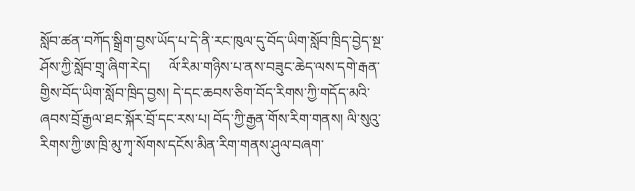སློབ་ཚན་བཀོད་སྒྲིག་བྱས་ཡོད་པ་དེ་ནི་རང་ཁུལ་དུ་བོད་ཡིག་སློབ་ཁྲིད་བྱེད་སྔ་ཤོས་ཀྱི་སློབ་གྲྭ་ཞིག་རེད།     ལོ་རིམ་གཉིས་པ་ནས་བཟུང་ཆེད་ལས་དགེ་རྒན་གྱིས་བོད་ཡིག་སློབ་ཁྲིད་བྱས། དེ་དང་ཆབས་ཅིག་བོད་རིགས་ཀྱི་གདོད་མའི་ཞབས་བྲོ་རྒྱལ་ཐང་སྐོར་བྲོ་དང་རས་པ། བོད་ཀྱི་རྒྱན་གོས་རིག་གནས། ལི་སུའུ་རིགས་ཀྱི་ཨ་ཁྲི་མུ་ཀྭ་སོགས་དངོས་མིན་རིག་གནས་ཤུལ་བཞག་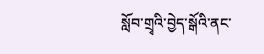སློབ་གྲྭའི་བྱེད་སྒོའི་ནང་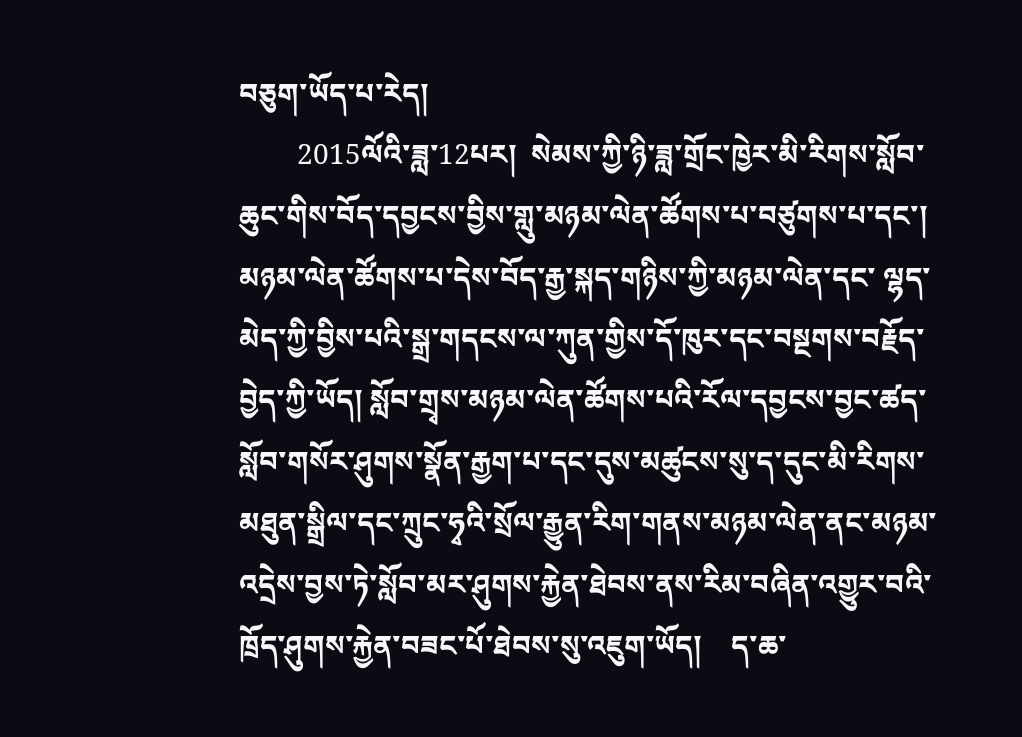བཅུག་ཡོད་པ་རེད།
        2015ལོའི་ཟླ་12པར།  སེམས་ཀྱི་ཉི་ཟླ་གྲོང་ཁྱེར་མི་རིགས་སློབ་ཆུང་གིས་བོད་དབྱངས་བྱིས་གླུ་མཉམ་ལེན་ཚོགས་པ་བཙུགས་པ་དང་།  མཉམ་ལེན་ཚོགས་པ་དེས་བོད་རྒྱ་སྐད་གཉིས་ཀྱི་མཉམ་ལེན་དང་ ལྷད་མེད་ཀྱི་བྱིས་པའི་སྒྲ་གདངས་ལ་ཀུན་གྱིས་དོ་ཁུར་དང་བསྔགས་བརྗོད་བྱེད་ཀྱི་ཡོད། སློབ་གྲྭས་མཉམ་ལེན་ཚོགས་པའི་རོལ་དབྱངས་བྱང་ཚད་སློབ་གསོར་ཤུགས་སྣོན་རྒྱག་པ་དང་དུས་མཚུངས་སུ་ད་དུང་མི་རིགས་མཐུན་སྒྲིལ་དང་ཀྲུང་ཧྭའི་སྲོལ་རྒྱུན་རིག་གནས་མཉམ་ལེན་ནང་མཉམ་འདྲེས་བྱས་ཏེ་སློབ་མར་ཤུགས་རྐྱེན་ཐེབས་ནས་རིམ་བཞིན་འགྱུར་བའི་ཁྲོད་ཤུགས་རྐྱེན་བཟང་པོ་ཐེབས་སུ་འཇུག་ཡོད།    ད་ཆ་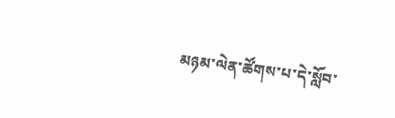མཉམ་ལེན་ཚོགས་པ་དེ་སློབ་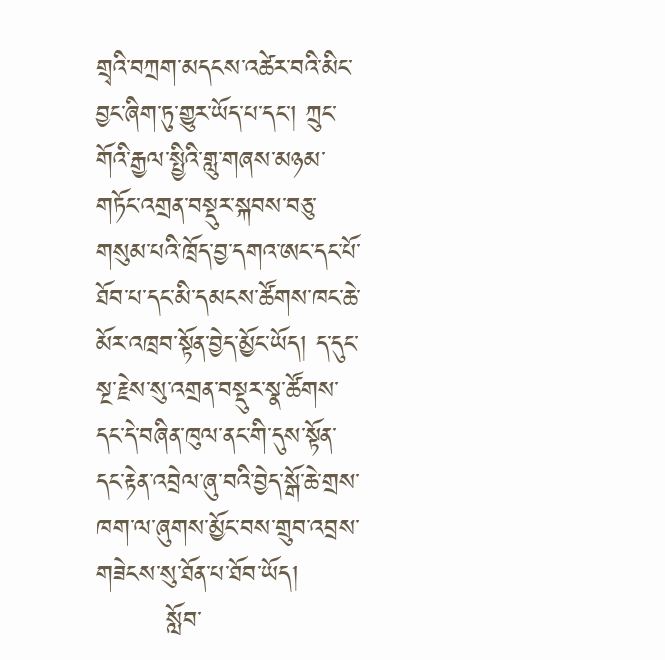གྲྭའི་བཀྲག་མདངས་འཚེར་བའི་མིང་བྱང་ཞིག་ཏུ་གྱུར་ཡོད་པ་དང་། ཀྲུང་གོའི་རྒྱལ་སྤྱིའི་གླུ་གཞས་མཉམ་གཏོང་འགྲན་བསྡུར་སྐབས་བཅུ་གསུམ་པའི་ཁྲོད་བྱ་དགའ་ཨང་དང་པོ་ཐོབ་པ་དང་མི་དམངས་ཚོགས་ཁང་ཆེ་མོར་འཁྲབ་སྟོན་བྱེད་མྱོང་ཡོད། ད་དུང་སྔ་རྗེས་སུ་འགྲན་བསྡུར་སྣ་ཚོགས་དང་དེ་བཞིན་ཁུལ་ནང་གི་དུས་སྟོན་དང་རྟེན་འབྲེལ་ཞུ་བའི་བྱེད་སྒོ་ཆེ་གྲས་ཁག་ལ་ཞུགས་མྱོང་བས་གྲུབ་འབྲས་གཟེངས་སུ་ཐོན་པ་ཐོབ་ཡོད།
        སློབ་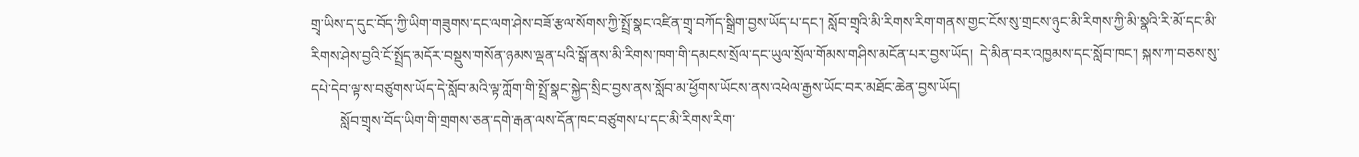གྲྭ་ཡིས་ད་དུང་བོད་ཀྱི་ཡིག་གཟུགས་དང་ལག་ཤེས་བཟོ་རྩལ་སོགས་ཀྱི་སྤྲོ་སྣང་འཛིན་གྲྭ་བཀོད་སྒྲིག་བྱས་ཡོད་པ་དང་། སློབ་གྲྭའི་མི་རིགས་རིག་གནས་གྱང་ངོས་སུ་གྲངས་ཉུང་མི་རིགས་ཀྱི་མི་སྣའི་རི་མོ་དང་མི་རིགས་ཤེས་བྱའི་ངོ་སྤྲོད་མདོར་བསྡུས་གསོན་ཉམས་ལྡན་པའི་སྒོ་ནས་མི་རིགས་ཁག་གི་དམངས་སྲོལ་དང་ཡུལ་སྲོལ་གོམས་གཤིས་མངོན་པར་བྱས་ཡོད།  དེ་མིན་བར་འཁྱམས་དང་སློབ་ཁང་། སྐས་ཀ་བཅས་སུ་དཔེ་དེབ་ལྟ་ས་བཙུགས་ཡོད་དེ་སློབ་མའི་ལྟ་ཀློག་གི་སྤྲོ་སྣང་སྐྱེད་སྲིང་བྱས་ནས་སློབ་མ་ཕྱོགས་ཡོངས་ནས་འཕེལ་རྒྱས་ཡོང་བར་མཐོང་ཆེན་བྱས་ཡོད།
        སློབ་གྲྭས་བོད་ཡིག་གི་གྲགས་ཅན་དགེ་རྒན་ལས་དོན་ཁང་བཙུགས་པ་དང་མི་རིགས་རིག་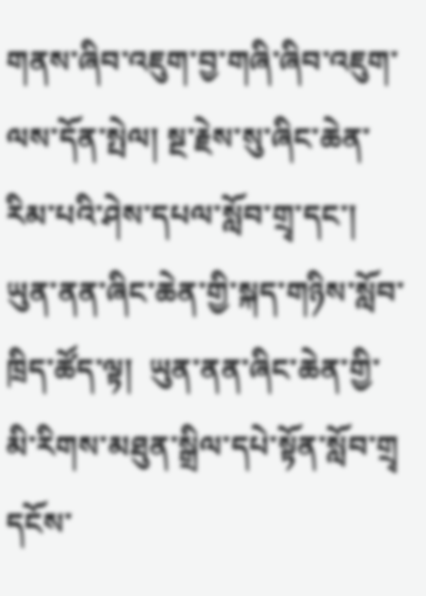གནས་ཞིབ་འཇུག་བྱ་གཞི་ཞིབ་འཇུག་ལས་དོན་སྤེལ། སྔ་རྗེས་སུ་ཞིང་ཆེན་རིམ་པའི་ཤེས་དཔལ་སློབ་གྲྭ་དང་།  ཡུན་ནན་ཞིང་ཆེན་གྱི་སྐད་གཉིས་སློབ་ཁྲིད་ཚོད་ལྟ།  ཡུན་ནན་ཞིང་ཆེན་གྱི་མི་རིགས་མཐུན་སྒྲིལ་དཔེ་སྟོན་སློབ་གྲྭ    དངོས་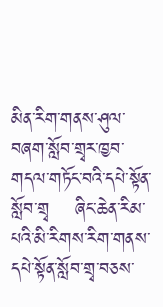མིན་རིག་གནས་ཤུལ་བཞག་སློབ་གྲྭར་ཁྱབ་གདལ་གཏོང་བའི་དཔེ་སྟོན་སློབ་གྲྭ    ཞིང་ཆེན་རིམ་པའི་མི་རིགས་རིག་གནས་དཔེ་སྟོན་སློབ་གྲྭ་བཅས་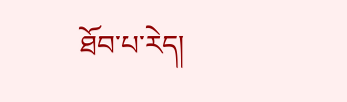ཐོབ་པ་རེད།